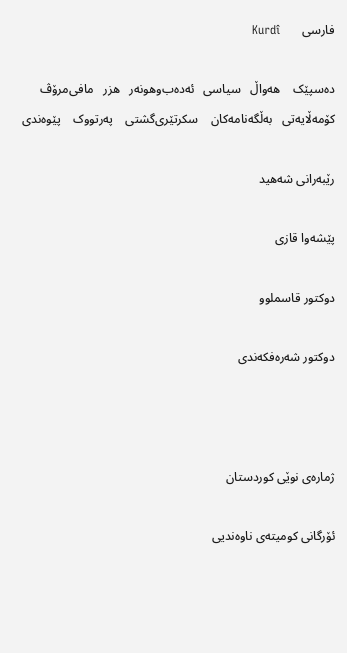فارسی       Kurdî

ده‌سپێک    هه‌واڵ   سیاسی   ئه‌ده‌ب‌وهونه‌ر   هزر   مافی‌مرۆڤ    کۆمه‌ڵایه‌تی   به‌ڵگه‌نامه‌کان    سکرتێری‌گشتی    په‌رتووک    پێوه‌ندی

رێبه‌رانی شه‌هید

پێشه‌وا قازی‌

دوكتور قاسملوو

دوكتور شه‌ره‌فکه‌ندی



ژماره‌ی نوێی كوردستان

ئۆرگانی كومیته‌ی ناوه‌ندیی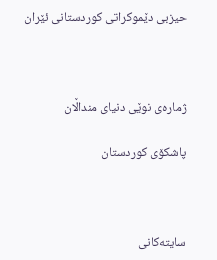حیزبی دێموكراتی كوردستانی ئێران



ژماره‌ی نوێی دنیای منداڵان

پاشكۆی كوردستان



سایته‌کانی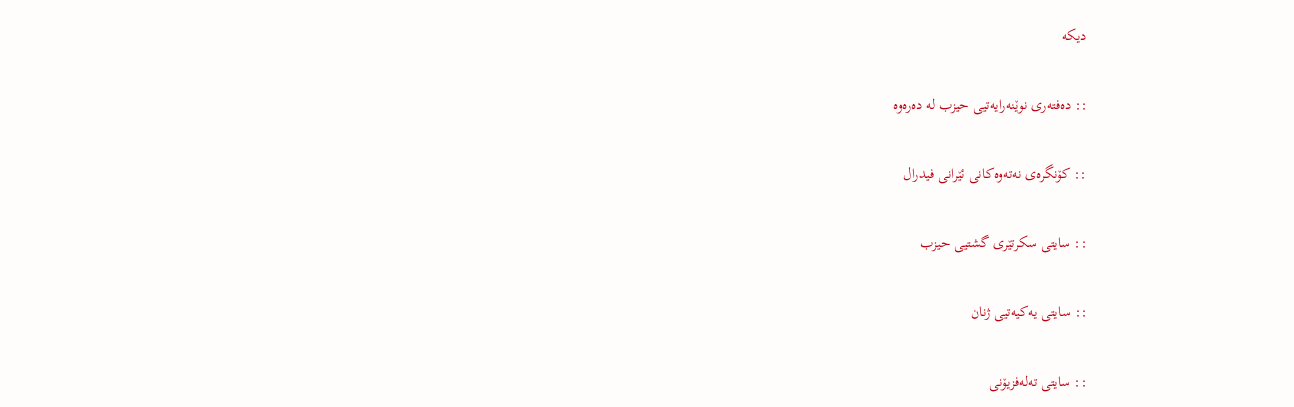دیکه

:: ده‌فته‌ری نوێنه‌رایه‌تیی حیزب له ده‌ره‌وه

:: كۆنگره‌ی‌ نه‌ته‌وه‌كانی‌ ئێرانی‌ فیدرال

:: سایتی سکرتێری گشتیی حیزب

:: سایتی یه‌كیه‌تیی ژنان

:: سایتی ته‌له‌فزیۆنی‌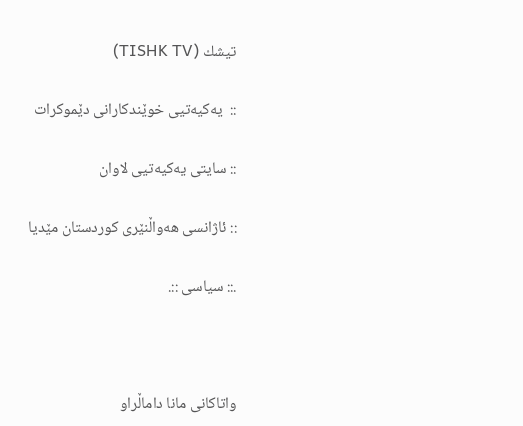تیشك (TISHK TV)

::  یه‌كیه‌تیی‌ خوێندكارانی‌ دێموكرات

:: سایتی یه‌کیه‌تیی لاوان

:: ئاژانسی هه‌واڵنێری كوردستان مێدیا

.:: سیاسی ::.



واتاكانی‌ مانا داماڵراو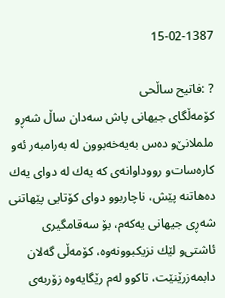15-02-1387

? :فاتیح ساڵحی‌
كۆمه‌ڵگای‌ جیهانی‌ پاش سه‌دان ساڵ شه‌ڕ‌و ململانێ‌‌و ده‌س به‌یه‌خه‌بوون له‌ به‌رامبه‌ر ئه‌و كاره‌سات‌و رووداوانه‌ی‌ كه‌ یه‌ك له‌ دوای‌ یه‌ك ده‌هاتنه‌ پێش، ناچاربوو دوای‌ كۆتایی‌ پێهاتنی‌ شه‌ڕی‌ جیهانی یه‌كه‌م، بۆ سه‌قامگیری‌ ئاشتی‌‌و لێك نزیكبوونه‌وه‌، كۆمه‌ڵی‌ گه‌لان دابمه‌زرێنێت، تاكوو له‌م رێگایه‌وه‌ زۆربه‌ی‌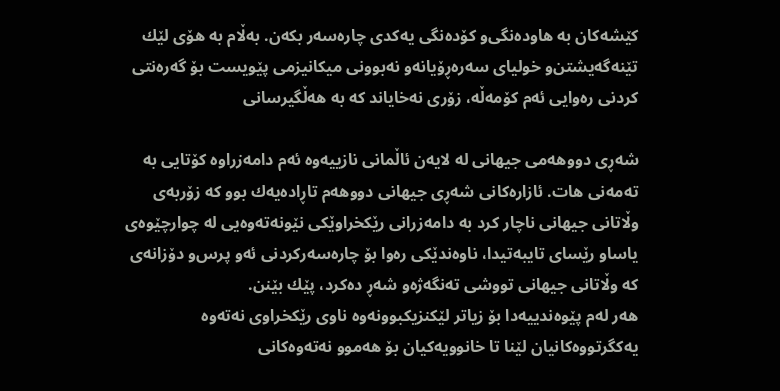كێشه‌كان به‌ هاوده‌نگی‌‌و كۆده‌نگی‌ یه‌كدی‌ چاره‌سه‌ر بكه‌ن. به‌ڵام به‌ هۆی لێك تێنه‌گه‌یشتن‌و خولیای‌ سه‌ره‌ڕۆیانه‌‌و نه‌بوونی‌ میكانیزمی‌ پێویست بۆ گه‌ره‌نتی‌ كردنی‌ ره‌وایی‌ ئه‌م كۆمه‌ڵه‌، زۆری‌ نه‌خایاند كه‌ به‌ هه‌ڵگیرسانی‌

شه‌ڕی‌ دووهه‌می‌ جیهانی‌ له‌ لایه‌ن ئاڵمانی‌ نازییه‌وه‌ ئه‌م دامه‌زراوه‌ كۆتایی‌ به‌ ته‌مه‌نی‌ هات. ئازاره‌كانی‌ شه‌ڕی‌ جیهانی‌ دووهه‌م تاڕاده‌یه‌ك بوو كه‌ زۆربه‌ی‌ وڵاتانی‌ جیهانی‌ ناچار كرد به‌ دامه‌زرانی‌ رێكخراوێكی‌ نێونه‌ته‌وه‌یی‌ له‌ چوارچێوه‌ی یاسا‌و رێسای‌ تایبه‌تیدا، ناوه‌ندێكی‌ ره‌وا بۆ چاره‌سه‌ركردنی‌ ئه‌و پرس‌و دۆزانه‌ی‌ كه‌ وڵاتانی‌ جیهانی‌ تووشی ته‌نگه‌ژه‌‌و شه‌ڕ ده‌كرد، پێك بێنن.
هه‌ر له‌م پێوه‌ندییه‌دا بۆ زیاتر لێكنزیكبوونه‌وه‌ ناوی‌ رێكخراوی‌ نه‌ته‌وه‌ یه‌كگرتووه‌كانیان لێنا تا خانوویه‌كیان بۆ هه‌موو نه‌ته‌وه‌كانی‌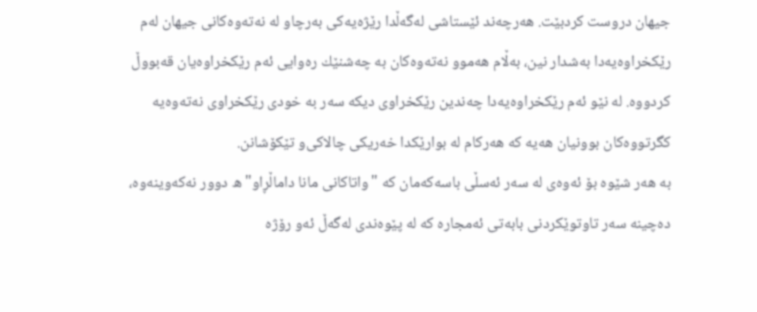جیهان دروست كردبێت. هه‌رچه‌ند ئێستاشی له‌گه‌ڵدا رێژه‌یه‌كی‌ به‌رچاو له‌ نه‌ته‌وه‌كانی‌ جیهان له‌م رێكخراوه‌یه‌دا به‌شدار نین، به‌ڵام هه‌موو نه‌ته‌وه‌كان به‌ چه‌شنێك ره‌وایی‌ ئه‌م رێكخراوه‌یان قه‌بووڵ كردووه‌. له‌ نێو ئه‌م رێكخراوه‌یه‌دا چه‌ندین رێكخراوی‌ دیكه‌ سه‌ر به‌ خودی‌ رێكخراوی‌ نه‌ته‌وه‌یه‌ كگرتووه‌كان بوونیان هه‌یه‌ كه‌ هه‌ركام له‌ بوارێكدا خه‌ریكی‌ چالاكی‌و تێكۆشانن.
به‌ هه‌ر شێوه‌ بۆ ئه‌وه‌ی‌ له‌ سه‌ر ئه‌سڵی‌ باسه‌كه‌مان كه‌ "واتاكانی‌ مانا داماڵڕاو"ه‌ دوور نه‌كه‌وینه‌وه‌، ده‌چینه‌ سه‌ر تاوتوێكردنی‌ بابه‌تی‌ ئه‌مجاره‌ كه‌ له‌ پێوه‌ندی‌ له‌گه‌ڵ ئه‌و رۆژه‌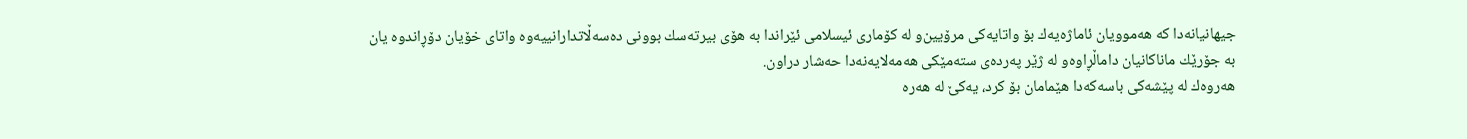جیهانیانه‌دا كه‌ هه‌موویان ئاماژه‌یه‌ك بۆ واتایه‌كی‌ مرۆیین‌و له‌ كۆماری‌ ئیسلامی‌ ئێراندا به‌ هۆی بیرته‌سك بوونی‌ ده‌سه‌ڵاتدارانییه‌وه‌ واتای‌ خۆیان دۆڕاندوه‌ یان به‌ جۆرێك ماناكانیان داماڵڕاوه‌‌و له‌ ژێر په‌رده‌ی‌ سته‌مێكی‌ هه‌مه‌لایه‌نه‌دا حه‌شار دراون.
هه‌روه‌ك له‌ پێشه‌كی‌ باسه‌كه‌دا هێمامان بۆ كرد، یه‌كێ‌ له‌ هه‌ره‌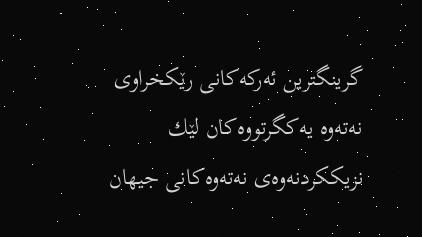گرینگترین ئه‌ركه‌كانی‌ رێكخراوی‌ نه‌ته‌وه‌ یه‌كگرتووه‌كان لێك نزیككردنه‌وه‌ی‌ نه‌ته‌وه‌كانی‌ جیهان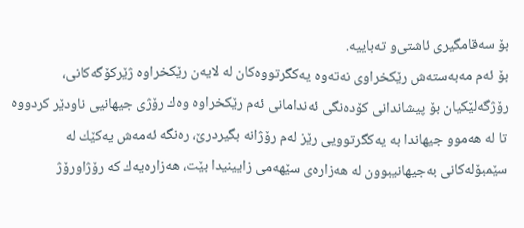بۆ سه‌قامگیری‌ ئاشتی‌‌و ته‌باییه‌.
بۆ ئه‌م مه‌به‌سته‌ش رێكخراوی‌ نه‌ته‌وه‌ یه‌كگرتووه‌كان له‌ لایه‌ن رێكخراوه‌ ژێركۆگه‌كانی‌، رۆژگه‌لێكیان بۆ پیشاندانی‌ كۆده‌نگی‌ ئه‌ندامانی‌ ئه‌م رێكخراوه‌ وه‌ك رۆژی‌ جیهانیی‌ ناودێر كردووه‌ تا له‌ هه‌موو جیهاندا به‌ یه‌كگرتوویی رێز له‌م رۆژانه‌ بگیردرێ‌، ره‌نگه‌ ئه‌مه‌ش یه‌كێك له‌ سێمبۆله‌كانی‌ به‌جیهانیبوون له‌ هه‌زاره‌ی‌ سێهه‌می‌ زایینیدا بێت، هه‌زاره‌یه‌ك كه‌ رۆژاورۆژ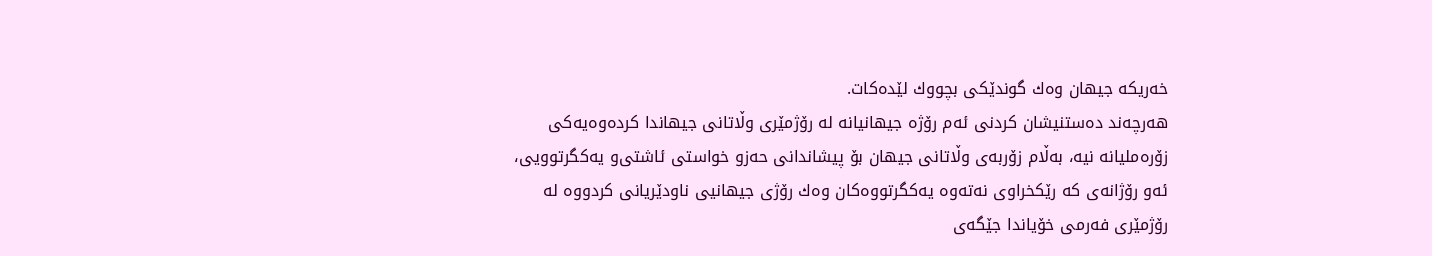خه‌ریكه‌ جیهان وه‌ك گوندێكی‌ بچووك لێده‌كات.
هه‌رچه‌ند ده‌ستنیشان كردنی‌ ئه‌م رۆژه‌ جیهانیانه‌ له‌ رۆژمێری‌ وڵاتانی‌ جیهاندا كرده‌وه‌یه‌كی‌ زۆره‌ملیانه‌ نیه‌، به‌ڵام زۆربه‌ی‌ وڵاتانی‌ جیهان بۆ پیشاندانی‌ حه‌ز‌و خواستی‌ ئاشتی‌‌و یه‌كگرتوویی‌، ئه‌و رۆژانه‌ی‌ كه‌ رێكخراوی‌ نه‌ته‌وه‌ یه‌كگرتووه‌كان وه‌ك رۆژی‌ جیهانیی‌ ناودێریانی‌ كردووه‌ له‌ رۆژمێری‌ فه‌رمی‌ خۆیاندا جێگه‌ی‌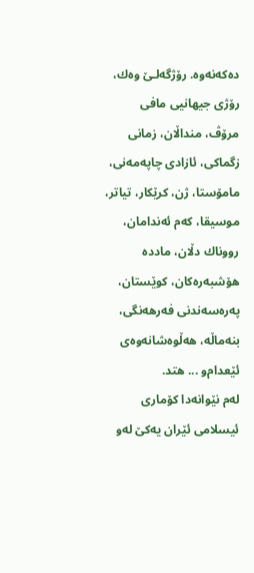ده‌كه‌نه‌وه‌. رۆژگه‌لـێ‌ وه‌ك، رۆژی‌ جیهانیی‌ مافی‌ مرۆڤ، منداڵان، زمانی‌ زگماكی‌، ئازادی‌ چاپه‌مه‌نی‌، مامۆستا، ژن، كرێكار، تیاتر، موسیقا، كه‌م ئه‌ندامان، رووناك دڵان، مادده‌ هۆشبه‌ره‌كان، كوێستان، په‌ره‌سه‌ندنی‌ فه‌رهه‌نگی‌، بنه‌ماڵه‌، هه‌ڵوه‌شانه‌وه‌ی‌ ئێعدام‌و ... هتد.
له‌م نێوانه‌دا كۆماری‌ ئیسلامی‌ ئێران یه‌كێ‌ له‌و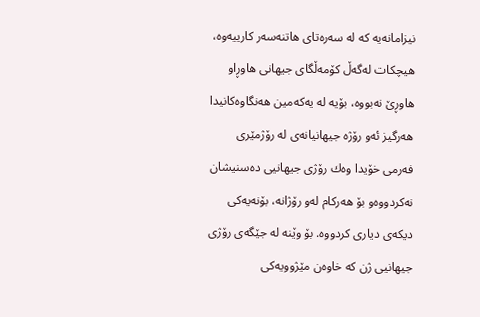نیزامانه‌یه‌ كه‌ له‌ سه‌ره‌تای‌ هاتنه‌سه‌ر كارییه‌وه‌، هیچكات له‌گه‌ڵ كۆمه‌ڵگای‌ جیهانی‌ هاوڕاو هاوڕێ‌ نه‌بووه‌، بۆیه‌ له‌ یه‌كه‌مین هه‌نگاوه‌كانیدا هه‌رگیز ئه‌و رۆژه‌ جیهانیانه‌ی‌ له‌ رۆژمێری‌ فه‌رمی‌ خۆیدا وه‌ك رۆژی‌ جیهانیی‌ ده‌سنیشان نه‌كردووه‌‌و بۆ هه‌ركام له‌و رۆژانه‌، بۆنه‌یه‌كی‌ دیكه‌ی‌ دیاری‌ كردووه‌. بۆ وێنه‌ له‌ جێگه‌ی‌ رۆژی‌ جیهانیی‌ ژن كه‌ خاوه‌ن مێژوویه‌كی‌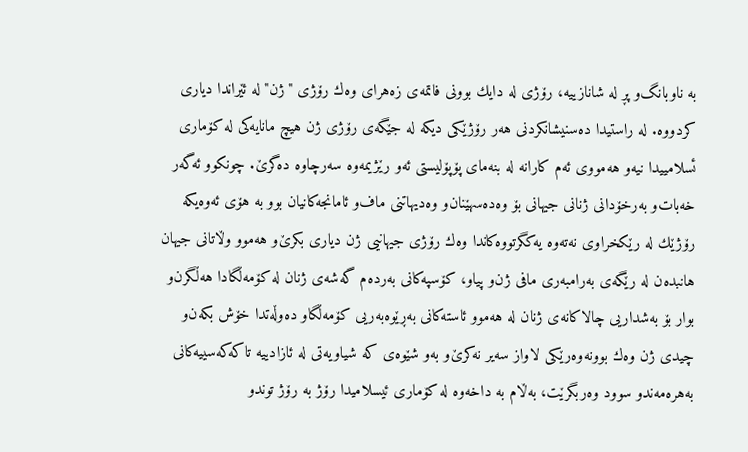به‌ ناوبانگ‌و پڕ له‌ شانازییه‌، رۆژی‌ له‌ دایك بوونی‌ فاتمه‌ی‌ زه‌هرای‌ وه‌ك رۆژی‌ "ژن" له‌ ئێراندا دیاری‌ كردووه‌. له‌ راستیدا ده‌سنیشانكردنی‌ هه‌ر رۆژێكی‌ دیكه‌ له‌ جێگه‌ی‌ رۆژی‌ ژن هیچ مانایه‌كی‌ له‌ كۆماری‌ ئسلامییدا نیه‌‌و هه‌مووی‌ ئه‌م كارانه‌ له‌ بنه‌مای‌ پۆپۆلیستی ئه‌و رێژیمه‌وه‌ سه‌رچاوه‌ ده‌گرێ‌. چونكوو ئه‌گه‌ر خه‌بات‌و به‌رخۆدانی‌ ژنانی‌ جیهانی‌ بۆ وه‌ده‌سهێنان‌و وه‌دیهاتنی‌ ماف‌و ئامانجه‌كانیان بوو به‌ هۆی ئه‌وه‌یكه‌ رۆژێك له‌ رێكخراوی‌ نه‌ته‌وه‌ یه‌كگرتووه‌كاندا وه‌ك رۆژی‌ جیهانیی‌ ژن دیاری‌ بكرێ‌‌و هه‌موو وڵاتانی‌ جیهان هانبده‌ن له‌ رێگه‌ی‌ به‌رامبه‌ری‌ مافی‌ ژن‌و پیاو، كۆسپه‌كانی‌ به‌رده‌م گه‌شه‌ی‌ ژنان له‌ كۆمه‌ڵگادا هه‌ڵگرن‌و بوار بۆ به‌شداریی‌ چالاكانه‌ی‌ ژنان له‌ هه‌موو ئاسته‌كانی‌ به‌ڕێوه‌به‌ریی كۆمه‌ڵگا‌و ده‌وڵه‌تدا خۆش بكه‌ن‌و چیدی‌ ژن وه‌ك بوونه‌وه‌رێكی‌ لاواز سه‌یر نه‌كرێ‌‌و به‌و شێوه‌ی‌ كه‌ شیاویه‌تی‌ له‌ ئازادییه‌ تاكه‌كه‌سییه‌كانی‌ به‌هره‌مه‌ند‌و سوود وه‌ربگرێت، به‌ڵام به‌ داخه‌وه‌ له‌ كۆماری‌ ئیسلامیدا رۆژ به‌ رۆژ توند‌و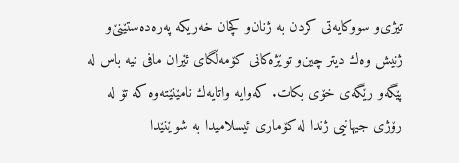تیژی‌‌و سووكایه‌تی‌ كردن به‌ ژنان‌و كچان خه‌ریكه‌ په‌ره‌ده‌ستێنێ‌‌و ژنیش وه‌ك دیتر چین‌و توێژه‌كانی‌ كۆمه‌ڵگای‌ ئێران مافی‌ نیه‌ باس له‌ پێگه‌‌و رێگه‌ی‌ خۆی بكات. كه‌وایه‌ واتایه‌ك نامێنێته‌وه‌ كه‌ تۆ له‌ رۆژی‌ جیهانیی‌ ژندا له‌ كۆماری‌ ئیسلامیدا به‌ شوێنێدا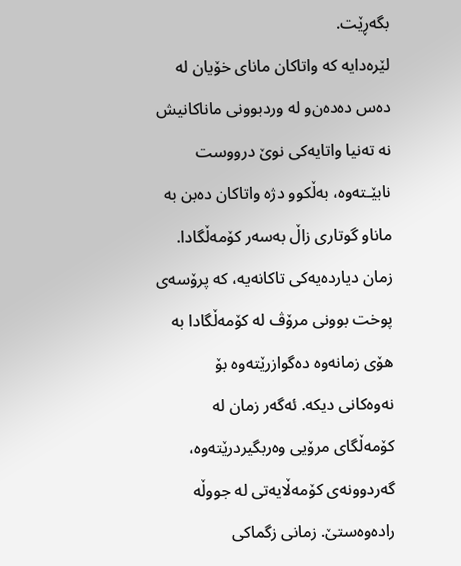بگه‌ڕێت.
لێره‌دایه‌ كه‌ واتاكان مانای خۆیان له‌ ده‌س ده‌ده‌ن‌و له‌ وردبوونی ماناكانیش نه‌ ته‌نیا واتایه‌كی‌ نوێ‌ درووست نابێـته‌وه‌، به‌ڵكوو دژه‌ واتاكان ده‌بن به‌ ماناو گوتاری‌ زاڵ به‌سه‌ر كۆمه‌ڵگادا.
زمان دیارده‌یه‌كی‌ تاكانه‌یه‌، كه‌ پرۆسه‌ی‌ پوخت بوونی‌ مرۆڤ له‌ كۆمه‌ڵگادا به‌ هۆی زمانه‌وه‌ ده‌گوازرێته‌وه‌ بۆ نه‌وه‌كانی‌ دیكه‌. ئه‌گه‌ر زمان له‌ كۆمه‌ڵگای‌ مرۆیی وه‌ربگیردرێته‌وه‌، گه‌ردوونه‌ی‌ كۆمه‌ڵایه‌تی‌ له‌ جووڵه‌ راده‌وه‌ستێ‌. زمانی‌ زگماكی‌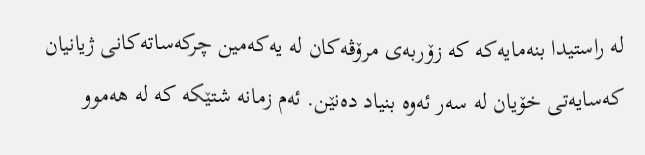له‌ راستیدا بنه‌مایه‌كه‌ كه‌ زۆربه‌ی‌ مرۆڤه‌كان له‌ یه‌كه‌مین چركه‌ساته‌كانی‌ ژیانیان كه‌سایه‌تی خۆیان له‌ سه‌ر ئه‌وه‌ بنیاد ده‌نێن. ئه‌م زمانه‌ شتێكه‌ كه‌ له‌ هه‌موو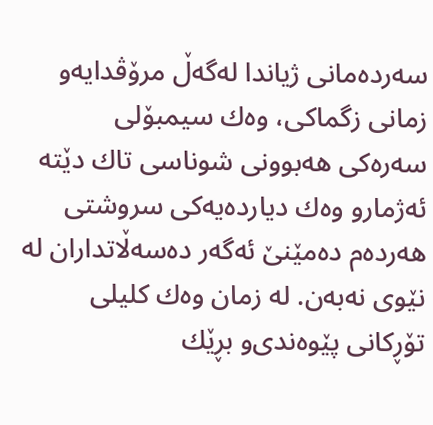سه‌رده‌مانی‌ ژیاندا له‌گه‌ڵ مرۆڤدایه‌‌و زمانی‌ زگماكی‌، وه‌ك سیمبۆلی‌ سه‌ره‌كی‌ هه‌بوونی‌ شوناسی تاك دێته‌ ئه‌ژمار‌و وه‌ك دیارده‌یه‌كی‌ سروشتی‌ هه‌رده‌م ده‌مێنێ‌ ئه‌گه‌ر ده‌سه‌ڵاتداران له‌ نێوی‌ نه‌به‌ن. له‌ زمان وه‌ك كلیلی‌ تۆڕكانی‌ پێوه‌ندی‌‌و بڕێك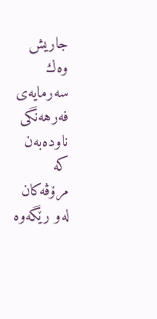جاریش وه‌ك سه‌رمایه‌ی‌ فه‌رهه‌نگی‌ ناوده‌به‌ن كه‌ مرۆڤه‌كان له‌و رێگه‌وه‌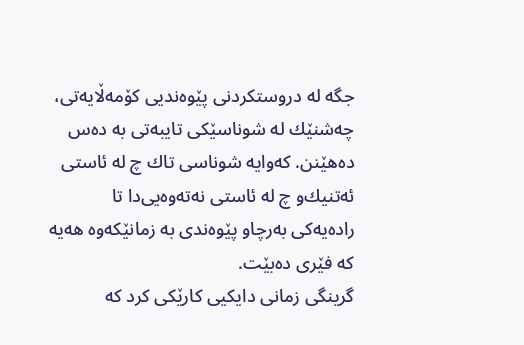جگه‌ له‌ دروستكردنی‌ پێوه‌ندیی‌ كۆمه‌ڵایه‌تی، چه‌شنێك له‌ شوناسێكی‌ تایبه‌تی‌ به‌ ده‌س ده‌هێنن. كه‌وایه‌ شوناسی تاك چ له‌ ئاستی‌ ئه‌تنیك‌و چ له‌ ئاستی‌ نه‌ته‌وه‌یی‌دا تا راده‌یه‌كی‌ به‌رچاو پێوه‌ندی‌ به‌ زمانێكه‌وه‌ هه‌یه‌ كه‌ فێری‌ ده‌بێت.
گرینگی‌ زمانی‌ دایكیی‌ كارێكی‌ كرد كه‌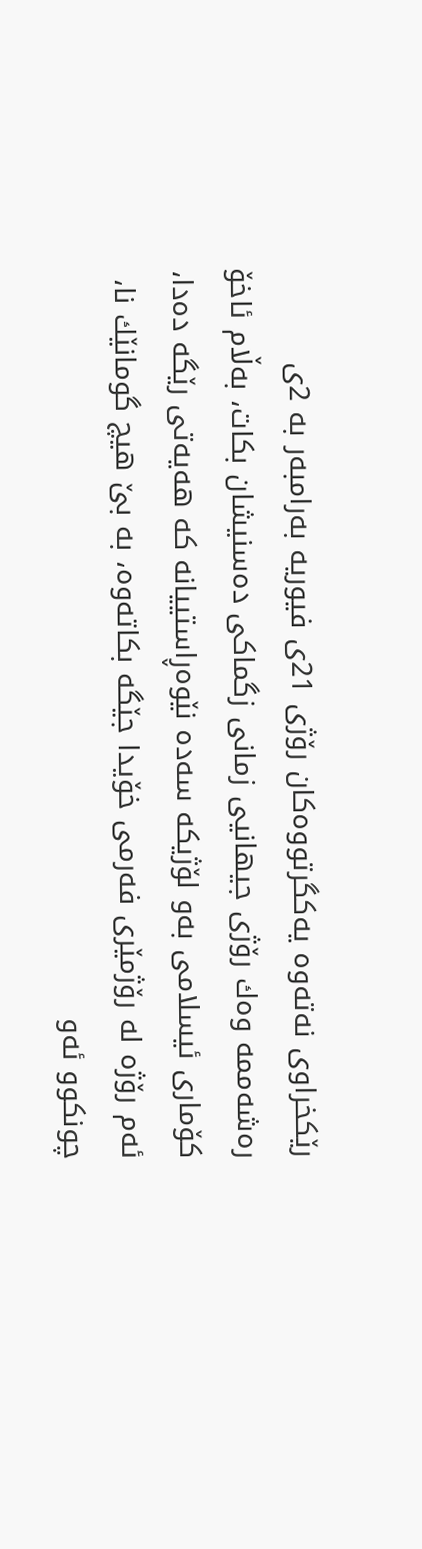رێكخراوی‌ نه‌ته‌وه‌ یه‌كگرتووه‌كان رۆژی‌ 21ی‌ فیوریه‌ به‌رامبه‌ر به‌ 2ی‌ ره‌شه‌ممه‌ وه‌ك رۆژی‌ جیهانیی‌ زمانی‌ زگماكی‌ ده‌سنیشان بكات، به‌ڵام ئاخۆ كۆماری‌ ئیسلامی‌ به‌و لۆژیكه‌ سه‌ده‌ نێوه‌ڕاستییانه‌ كه‌ هه‌یه‌تی‌ رێگه‌ ده‌دا، ئه‌م رۆژه‌ له‌ رۆژمێری‌ فه‌رمی‌ خۆیدا جێگه‌ بكاته‌وه‌، به‌ بێ‌ هیچ گومانێك نا، چونكوو ئه‌و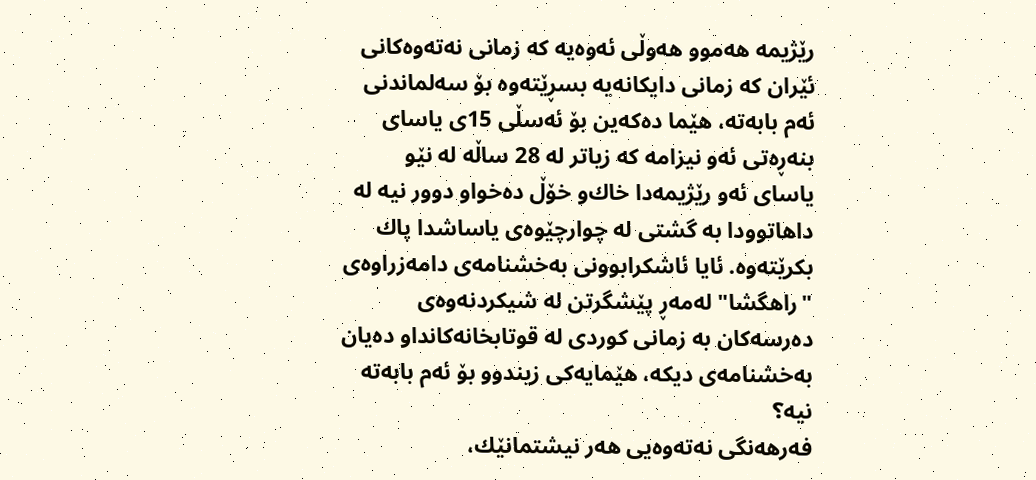رێژیمه‌ هه‌موو هه‌وڵی‌ ئه‌وه‌یه‌ كه‌ زمانی‌ نه‌ته‌وه‌كانی‌ ئێران كه‌ زمانی‌ دایكانه‌یه‌ بسڕێته‌وه‌ بۆ سه‌لماندنی‌ ئه‌م بابه‌ته‌، هێما ده‌كه‌ین بۆ ئه‌سڵی‌ 15ی‌ یاسای‌ بنه‌ڕه‌تی‌ ئه‌و نیزامه‌ كه‌ زیاتر له‌ 28 ساڵه‌ له‌ نێو یاسای‌ ئه‌و رێژیمه‌دا خاك‌و خۆڵ ده‌خواو دوور نیه‌ له‌ داهاتوودا به‌ گشتی‌ له‌ چوارچێوه‌ی‌ یاساشدا پاك بكرێته‌وه‌. ئایا ئاشكرابوونی‌ به‌خشنامه‌ی‌ دامه‌زراوه‌ی‌ "راهگشا" له‌مه‌ڕ پێشگرتن له‌ شیكردنه‌وه‌ی‌ ده‌رسه‌كان به‌ زمانی‌ كوردی‌ له‌ قوتابخانه‌كاندا‌و ده‌یان به‌خشنامه‌ی‌ دیكه‌، هێمایه‌كی‌ زیندوو بۆ ئه‌م بابه‌ته‌ نیه‌؟
فه‌رهه‌نگی‌ نه‌ته‌وه‌یی‌ هه‌ر نیشتمانێك،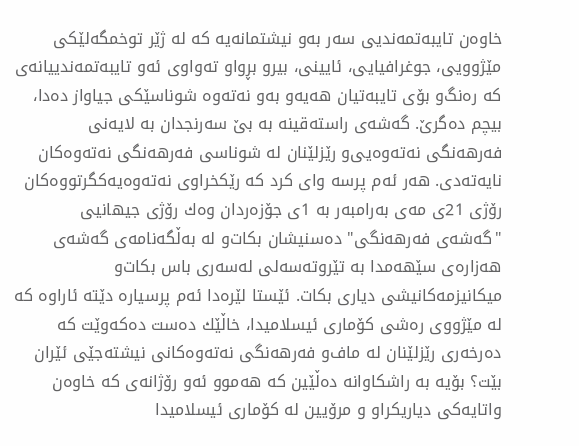خاوه‌ن تایبه‌تمه‌ندیی‌ سه‌ر به‌و نیشتمانه‌یه‌ كه‌ له‌ ژێر توخمگه‌لێكی‌ مێژوویی‌، جوغرافیایی‌، ئایینی‌، بیرو بڕواو ته‌واوی‌ ئه‌و تایبه‌تمه‌ندییانه‌ی‌ كه‌ ره‌نگ‌و بۆی تایبه‌تیان هه‌یه‌‌و به‌و نه‌ته‌وه‌ شوناسێكی‌ جیاواز ده‌دا، بیچم ده‌گرێ‌. گه‌شه‌ی‌ راسته‌قینه‌ به‌ بێ‌ سه‌رنجدان به‌ لایه‌نی‌ فه‌رهه‌نگی‌ نه‌ته‌وه‌یی‌‌و رێزلێنان له‌ شوناسی فه‌رهه‌نگی‌ نه‌ته‌وه‌كان نایه‌ته‌دی‌. هه‌ر ئه‌م پرسه‌ وای‌ كرد كه‌ رێكخراوی‌ نه‌ته‌وه‌یه‌كگرتووه‌كان رۆژی‌ 21ی‌ مه‌ی‌ به‌رامبه‌ر به‌ 1ی‌ جۆزه‌ردان وه‌ك رۆژی‌ جیهانیی‌ "گه‌شه‌ی‌ فه‌رهه‌نگی‌" ده‌سنیشان بكات‌و له‌ به‌ڵگه‌نامه‌ی‌ گه‌شه‌ی‌ هه‌زاره‌ی‌ سێهه‌مدا به‌ تێروته‌سه‌لی‌ له‌سه‌ری‌ باس بكات‌و میكانیزمه‌كانیشی‌ دیاری‌ بكات. ئێستا لێره‌دا ئه‌م پرسیاره‌ دێته‌ ئاراوه‌ كه‌ له‌ مێژووی‌ ره‌شی‌ كۆماری‌ ئیسلامیدا، خاڵێك ده‌ست ده‌كه‌وێت كه‌ ده‌رخه‌ری‌ رێزلێنان له‌ ماف‌و فه‌رهه‌نگی‌ نه‌ته‌وه‌كانی‌ نیشته‌جێی‌ ئێران بێت؟ بۆیه‌ به‌ راشكاوانه‌ ده‌ڵێین كه‌ هه‌موو ئه‌و رۆژانه‌ی‌ كه‌ خاوه‌ن واتایه‌كی‌ دیاریكراو و مرۆیین له‌ كۆماری‌ ئیسلامیدا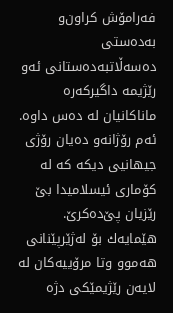فه‌رامۆش كراون‌و به‌ده‌ستی‌ ده‌سه‌ڵاتبه‌ده‌ستانی‌ ئه‌و رێژیمه‌ داگیركه‌ره‌ ماناكانیان له‌ ده‌س داوه‌.
ئه‌م رۆژانه‌‌و ده‌یان رۆژی‌ جیهانیی‌ دیكه‌ كه‌ له‌ كۆماری‌ ئیسلامیدا بێ‌ رێزیان پێ‌ده‌كرێ‌. هێمایه‌ك بۆ له‌ژێرپێنانی‌ هه‌موو وتا مرۆییه‌كان له‌ لایه‌ن رێژیمێكی‌ دژه‌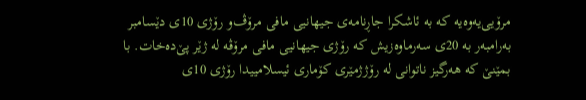مرۆیی‌یه‌وه‌یه‌ كه‌ به‌ ئاشكرا جاڕنامه‌ی‌ جیهانیی‌ مافی‌ مرۆڤ‌و رۆژی‌ 10ی‌ دێسامبر به‌رامبه‌ر به‌ 20ی‌ سه‌رماوه‌زیش كه‌ رۆژی‌ جیهانیی‌ مافی‌ مرۆڤه‌ له‌ ژێر پێ‌ده‌خات. با بمێنێ‌ كه‌ هه‌رگیز ناتوانی‌ له‌ رۆژژمێری‌ كۆماری‌ ئیسلامییدا رۆژی‌ 10ی‌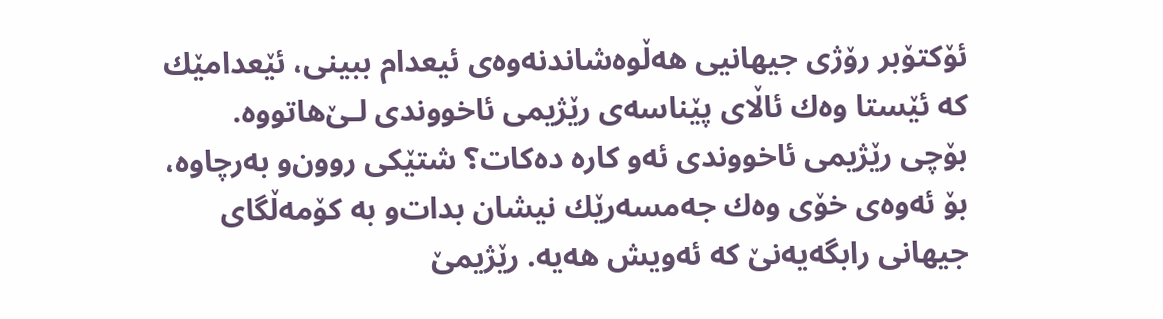ئۆكتۆبر رۆژی‌ جیهانیی‌ هه‌ڵوه‌شاندنه‌وه‌ی‌ ئیعدام ببینی‌، ئێعدامێك كه‌ ئێستا وه‌ك ئاڵای‌ پێناسه‌ی‌ رێژیمی‌ ئاخووندی‌ لـێ‌هاتووه‌.
بۆچی‌ رێژیمی‌ ئاخووندی‌ ئه‌و كاره‌ ده‌كات؟ شتێكی‌ روون‌و به‌رچاوه‌، بۆ ئه‌وه‌ی‌ خۆی وه‌ك جه‌مسه‌رێك نیشان بدات‌و به‌ كۆمه‌ڵگای‌ جیهانی‌ رابگه‌یه‌نێ‌ كه‌ ئه‌ویش هه‌یه‌. رێژیمێ‌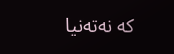كه‌ نه‌ته‌نیا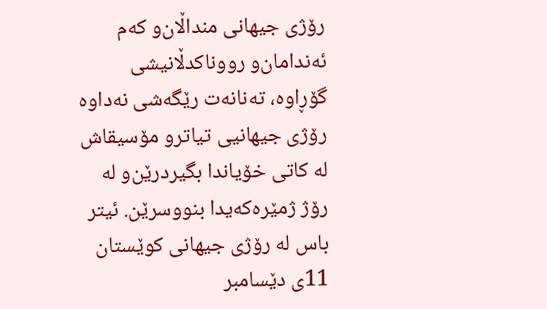رۆژی‌ جیهانی‌ منداڵان‌و كه‌م ئه‌ندامان‌و رووناكدڵانیشی‌ گۆڕاوه‌، ته‌نانه‌ت رێگه‌شی‌ نه‌داوه‌ رۆژی‌ جیهانیی‌ تیاتر‌و مۆسیقاش له‌ كاتی‌ خۆیاندا بگیردرێن‌و له‌ رۆژ ژمێره‌كه‌یدا بنووسرێن. ئیتر باس له‌ رۆژی‌ جیهانی‌ كوێستان 11ی‌ دێسامبر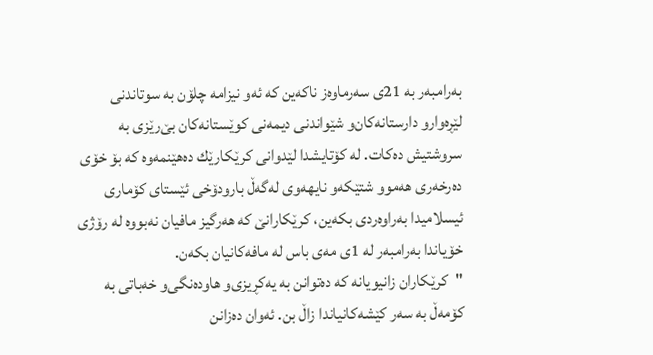به‌رامبه‌ر به‌ 21ی‌ سه‌رماوه‌ز ناكه‌ین كه‌ ئه‌و نیزامه‌ چلۆن به‌ سوتاندنی‌ لێڕه‌وار‌و دارستانه‌كان‌و شێواندنی‌ دیمه‌نی‌ كوێستانه‌كان بێ‌رێزی‌ به‌ سروشتیش ده‌كات. له‌ كۆتایشدا لێدوانی‌ كرێكارێك ده‌هێنمه‌وه‌ كه‌ بۆ خۆی ده‌رخه‌ری‌ هه‌موو شتێكه‌‌و نایهه‌وی‌ له‌گه‌ڵ بارودۆخی‌ ئێستای‌ كۆماری‌ ئیسلامیدا به‌راوه‌ردی‌ بكه‌ین، كرێكارانێ‌ كه‌ هه‌رگیز مافیان نه‌بووه‌ له‌ رۆژی‌ خۆیاندا به‌رامبه‌ر له‌ 1ی‌ مه‌ی باس له‌ مافه‌كانیان بكه‌ن.
"كرێكاران زانیویانه‌ كه‌ ده‌توانن به‌ یه‌كڕیزی‌‌و هاوده‌نگی‌‌و خه‌باتی‌ به‌ كۆمه‌ڵ به‌ سه‌ر كێشه‌كانیاندا زاڵ بن. ئه‌وان ده‌زانن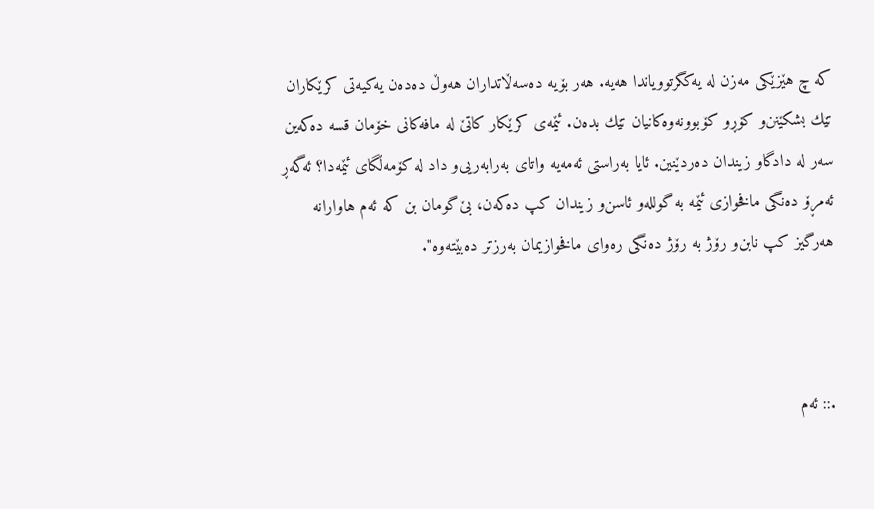كه‌ چ هێزێكی‌ مه‌زن له‌ یه‌كگرتوویاندا هه‌یه‌. هه‌ر بۆیه‌ ده‌سه‌ڵاتداران هه‌وڵ ده‌ده‌ن یه‌كیه‌تی كرێكاران تێك بشكێنن‌و كۆڕ‌و كۆبوونه‌وه‌كانیان تێك بده‌ن. ئێمه‌ی‌ كرێكار كاتێ‌ له‌ مافه‌كانی‌ خۆمان قسه‌ ده‌كه‌ین سه‌ر له‌ دادگا‌و زیندان ده‌ردێنین. ئایا به‌راستی‌ ئه‌مه‌یه‌ واتای‌ به‌رابه‌ریی‌‌و داد له‌ كۆمه‌ڵگای‌ ئێمه‌دا؟ ئه‌گه‌ڕ ئه‌مڕۆ ده‌نگی‌ مافخوازی‌ ئێمه‌ به‌ گولله‌‌و ئاسن‌و زیندان كپ ده‌كه‌ن، بێ‌گومان بن كه‌ ئه‌م هاوارانه‌ هه‌رگیز كپ نابن‌و رۆژ به‌ رۆژ ده‌نگی‌ ره‌وای‌ مافخوازیمان به‌رزتر ده‌بێته‌وه‌".



.:: ئه‌م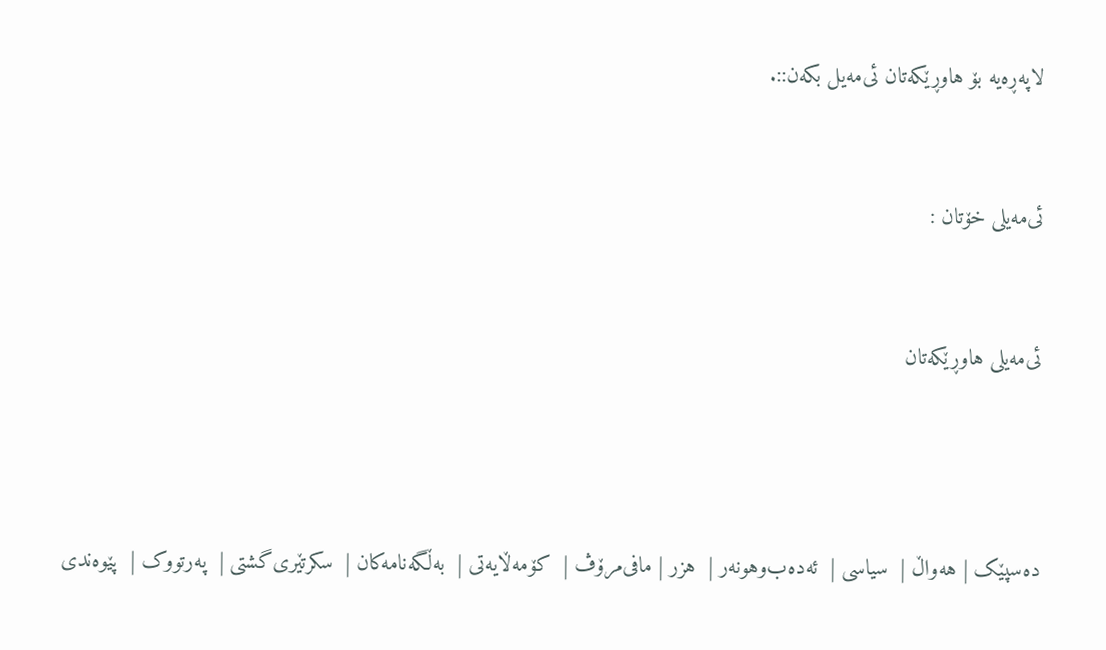لاپه‌ڕه‌یه بۆ هاوڕێکه‌تان ئی‌مه‌یل بکه‌ن::.



ئی‌مه‌یلی خۆتان :



ئی‌مه‌یلی هاوڕێکه‌تان





ده‌سپێک | هه‌واڵ |  سیاسی |  ئه‌ده‌ب‌وهونه‌ر |  هزر | مافی‌مرۆڤ |  کۆمه‌ڵایه‌تی |  به‌ڵگه‌نامه‌کان |  سکرتێری‌گشتی |  په‌رتووک |  پێوه‌ندی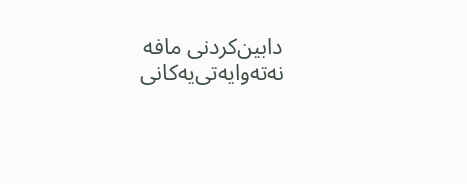دابین‌كردنی‌ مافه‌ نه‌ته‌وایه‌تی‌یه‌کانی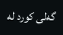گه‌لی‌ كورد له‌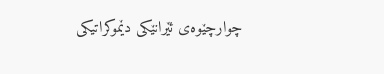چوارچێوه‌ی ئێرانێکی دێموكراتیكی‌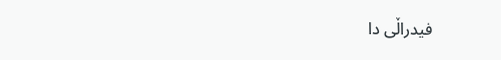فیدراڵی‌ دا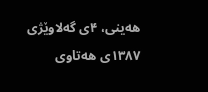هه‌ینی، ۴‌ی گه‌لاوێژی ۱۳۸۷ی هه‌تاوی